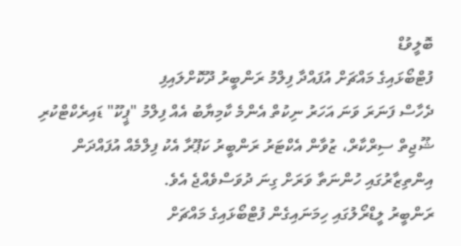ބޮލީވުޑް
ފުޓްބޯޅައިގެ މައްޗަށް އުފައްދާ ފިލްމު ރަންބީރު ދޫކޮށްލައިފި
ދެހާސް ފަނަރަ ވަނަ އަހަރު ނިކުތް އެންމެ ކާމިޔާބު އެއް ފިލްމު "ޕީކޫ" ޑައިރެކްޓްކުރި ޝޫޖިތް ސިރްކާރް، ޒުވާން އެކްޓަރު ރަންބީރު ކަޕޫރާ އެކު ފިލްމެއް އުފައްދަން އިންތިޒާރުގައި ހުންނަތާ ވަރަށް ގިނަ ދުވަސްވެއްޖެ އެވެ.
ރަންބީރު ލީޑްރޯލުގައި ހިމަނައިގެން ފުޓްބޯޅައިގެ މައްޗަށް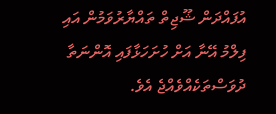އުފައްދަން ޝޫޖިތް ތައްޔާރުވަމުން އައި ފިލްމު އޭނާ އަށް ހުށަހަޅާފައި އޮންނަތާ ދުވަސްތަކެއްވެއްޖެ އެވެ.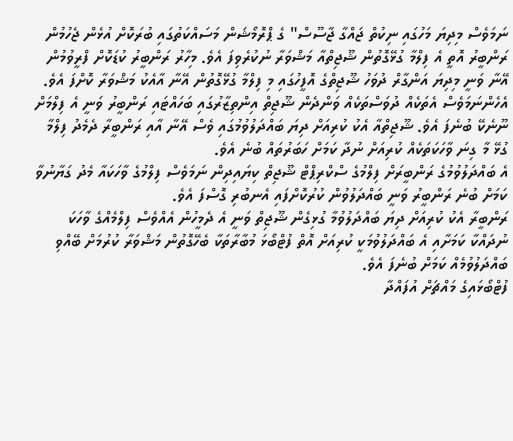ނަމަވެސް މިދިޔަ މަހުގައި ނިކުތް ޖައްގާ ޖާސޫސް" ގެ ޕްރޮމޯޝަން މަސައްކަތުގައި ބުރަކޮށް އުޅެން ޖެހުމުން ރަންބީރު އޮތީ އެ ފިލްމާ ގުޅޭގޮތުން ޝޫޖިތްއާ މަޝްވަރާ ނުކުރެވިފަ އެވެ. މިހާރު ރަންބީރު ކުޑަކޮށް ފްރީވުމުން އޭނާ ވަނީ މިދިޔަ އަންގާރް ދުވަހު ޝޫޖިތްގެ އޮފީހުގައި މި ފިލްމާ ގުޅޭގޮތުން އޭނާ އާއެކު މަޝްވަރާ ކޮށްފަ އެވެ.
އެހެންނަމަވެސް އެތަކެއް ދުވަސްތަކެއް ވަންދެން ޝޫޖިތް އިންތިޒާރުގައި ބަހައްޓައި ރަންބީރު ވަނީ އެ ފިލްމަށް ނޫނެކޭ ބުނެފަ އެވެ. ޝޫޖިތްއާ އެކު ކުރިއަށް ދިޔަ ބައްދަލުވުމުގައި ވެސް އޭނާ އާއި ރަންބީރާ ދެމެދު ފިލްމާ ގުޅޭ މާ ގިނަ ވާހަކަތަކެއް ކުރިއަށް ނުދާ ކަމަށް ހަބަރުތައް ބުނެ އެވެ.
އެ ބައްދަލުވުމުގެ ރަންބީރަށް ފިލްމުގެ ސްކްރިޕްޓް ޝޫޖިތް ކިޔައިދިން ނަމަވެސް ފިލްމުގެ ވާހަކައާ މެދު ގަޔާނުވާ ކަމަށް ބުނެ ރަންބީރު ވަނީ ބައްދަލުވުން ކުރުކޮށްފައި އެނބުރި ގޮސްފަ އެވެ.
ރަންބީރާ އެކު ކުރިއަށް ދިޔަ ބައްދަލުވުމާ ގުޅިގެން ޝޫޖިތް ވަނީ އެ ދެމީހުން އެއްވެސް ފިލްމެއްގެ ވާހަކަ ނުދައްކާ ކަމަށާއި އެ ބައްދަލުވުމަކީ ކުރިއަށް އޮތް ފުޓްބޯޅަ މުބާރާތަކާ ބެހޭގޮތުން މަޝްވަރާ ކުރުމަށް ބޭއްވި ބައްދަލުވުމެއް ކަމަށް ބުނެފަ އެވެ.
ފުޓްބޯޅައިގެ މައްޗަށް އުފައްދާ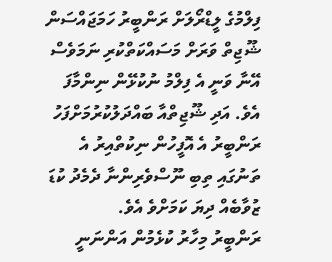ފިލްމުގެ ލީޑްރޯލަށް ރަންބީރު ހަމަޖައްސަން ޝޫޖިތް ވަރަށް މަސައްކަތްކުރި ނަމަވެސް އޭނާ ވަނީ އެ ފިލްމު ނުކުޅޭން ނިންމާފަ އެވެ. އަދި ޝޫޖިތްއާ ބައްދަލުކުރުމަށްފަހު ރަންބީރު އެ އޮފީހުން ނިކުތްއިރު އެ ތަނުގައި ތިބި ނޫސްވެރިންނާ ދެމެދު ކުޑަ ޒުވާބެއް ދިޔަ ކަމަށްވެ އެވެ.
ރަންބީރު މިހާރު ކުޅެމުން އަންނަނީ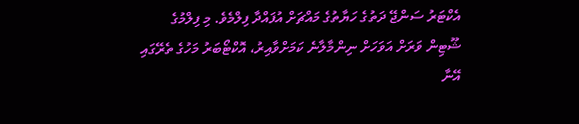އެކްޓަރު ސަންޖޭ ދަތުގެ ހަޔާތުގެ މައްޗަށް އުފައްދާ ފިލްމެވެ. މި ފިލްމުގެ ޝޫޓިން ވަރަށް އަވަހަށް ނިންމާލާނެ ކަމަށްވާއިރު، އޮކްޓޯބަރު މަހުގެ ތެރޭގައި އޭނާ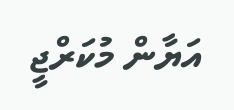އަޔާން މުކަރްޖީ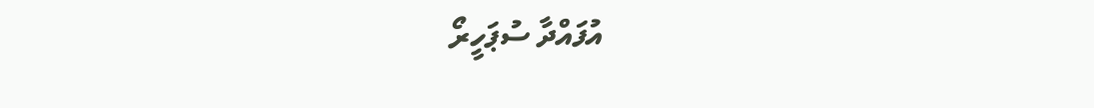އުފައްދާ ސުޕަހީރޯ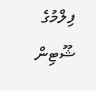ފިލްމުގެ ޝޫޓިން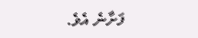ފަށާނެ އެވެ.